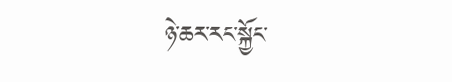ཉེ་ཆར་རང་སྐྱོང་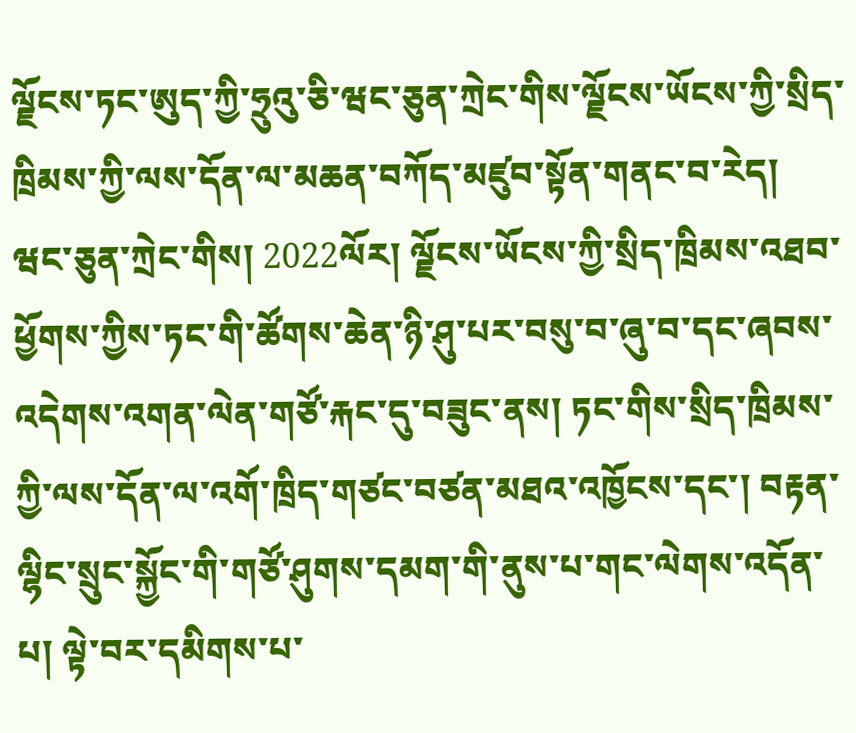ལྗོངས་ཏང་ཨུད་ཀྱི་ཧྲུའུ་ཅི་ཝང་ཅུན་ཀྲེང་གིས་ལྗོངས་ཡོངས་ཀྱི་སྲིད་ཁྲིམས་ཀྱི་ལས་དོན་ལ་མཆན་བཀོད་མཛུབ་སྟོན་གནང་བ་རེད།
ཝང་ཅུན་ཀྲེང་གིས། 2022ལོར། ལྗོངས་ཡོངས་ཀྱི་སྲིད་ཁྲིམས་འཐབ་ཕྱོགས་ཀྱིས་ཏང་གི་ཚོགས་ཆེན་ཉི་ཤུ་པར་བསུ་བ་ཞུ་བ་དང་ཞབས་འདེགས་འགན་ལེན་གཙོ་རྐང་དུ་བཟུང་ནས། ཏང་གིས་སྲིད་ཁྲིམས་ཀྱི་ལས་དོན་ལ་འགོ་ཁྲིད་གཙང་བཙན་མཐའ་འཁྱོངས་དང་། བརྟན་ལྷིང་སྲུང་སྐྱོང་གི་གཙོ་ཤུགས་དམག་གི་ནུས་པ་གང་ལེགས་འདོན་པ། ལྟེ་བར་དམིགས་པ་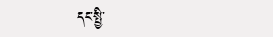དང་སྤྱི་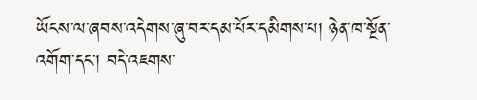ཡོངས་ལ་ཞབས་འདེགས་ཞུ་བར་དམ་པོར་དམིགས་པ། ཉེན་ཁ་སྔོན་འགོག་དང་། བདེ་འཇགས་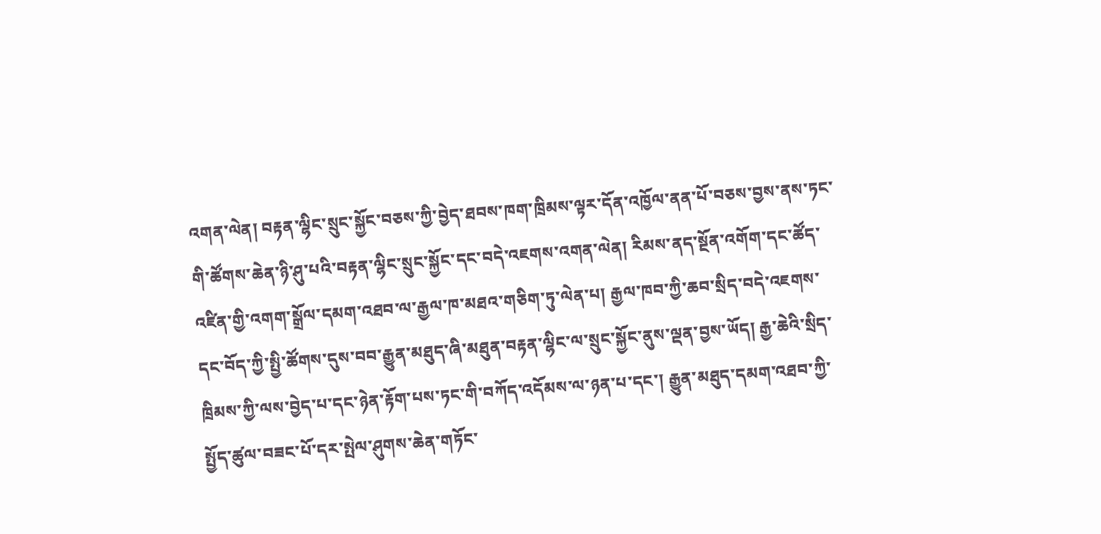འགན་ལེན། བརྟན་ལྷིང་སྲུང་སྐྱོང་བཅས་ཀྱི་བྱེད་ཐབས་ཁག་ཁྲིམས་ལྟར་དོན་འཁྱོལ་ནན་པོ་བཅས་བྱས་ནས་ཏང་གི་ཚོགས་ཆེན་ཉི་ཤུ་པའི་བརྟན་ལྷིང་སྲུང་སྐྱོང་དང་བདེ་འཇགས་འགན་ལེན། རིམས་ནད་སྔོན་འགོག་དང་ཚོད་འཛིན་གྱི་འགག་སྒྲོལ་དམག་འཐབ་ལ་རྒྱལ་ཁ་མཐའ་གཅིག་ཏུ་ལེན་པ། རྒྱལ་ཁབ་ཀྱི་ཆབ་སྲིད་བདེ་འཇགས་དང་བོད་ཀྱི་སྤྱི་ཚོགས་དུས་བབ་རྒྱུན་མཐུད་ཞི་མཐུན་བརྟན་ལྷིང་ལ་སྲུང་སྐྱོང་ནུས་ལྡན་བྱས་ཡོད། རྒྱ་ཆེའི་སྲིད་ཁྲིམས་ཀྱི་ལས་བྱེད་པ་དང་ཉེན་རྟོག་པས་ཏང་གི་བཀོད་འདོམས་ལ་ཉན་པ་དང་། རྒྱུན་མཐུད་དམག་འཐབ་ཀྱི་སྤྱོད་ཚུལ་བཟང་པོ་དར་སྤེལ་ཤུགས་ཆེན་གཏོང་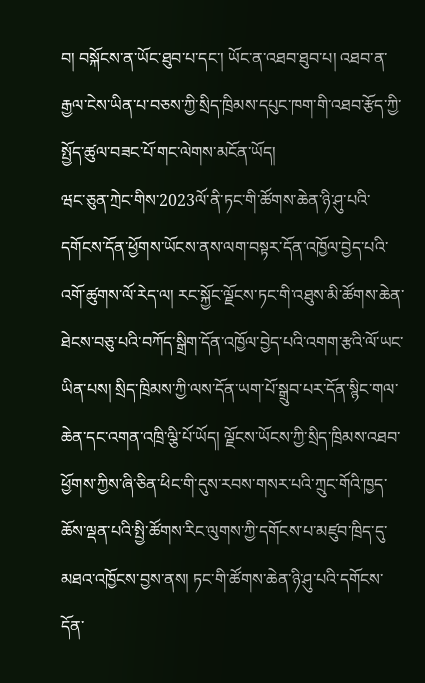བ། བསྐོངས་ན་ཡོང་ཐུབ་པ་དང་། ཡོང་ན་འཐབ་ཐུབ་པ། འཐབ་ན་རྒྱལ་ངེས་ཡིན་པ་བཅས་ཀྱི་སྲིད་ཁྲིམས་དཔུང་ཁག་གི་འཐབ་རྩོད་ཀྱི་སྤྱོད་ཚུལ་བཟང་པོ་གང་ལེགས་མངོན་ཡོད།
ཝང་ཅུན་ཀྲེང་གིས་2023ལོ་ནི་ཏང་གི་ཚོགས་ཆེན་ཉི་ཤུ་པའི་དགོངས་དོན་ཕྱོགས་ཡོངས་ནས་ལག་བསྟར་དོན་འཁྱོལ་བྱེད་པའི་འགོ་ཚུགས་ལོ་རེད་ལ། རང་སྐྱོང་ལྗོངས་ཏང་གི་འཐུས་མི་ཚོགས་ཆེན་ཐེངས་བཅུ་པའི་བཀོད་སྒྲིག་དོན་འཁྱོལ་བྱེད་པའི་འགག་རྩའི་ལོ་ཡང་ཡིན་པས། སྲིད་ཁྲིམས་ཀྱི་ལས་དོན་ཡག་པོ་སྒྲུབ་པར་དོན་སྙིང་གལ་ཆེན་དང་འགན་འཁྲི་ལྕི་པོ་ཡོད། ལྗོངས་ཡོངས་ཀྱི་སྲིད་ཁྲིམས་འཐབ་ཕྱོགས་ཀྱིས་ཞི་ཅིན་ཕིང་གི་དུས་རབས་གསར་པའི་ཀྲུང་གོའི་ཁྱད་ཆོས་ལྡན་པའི་སྤྱི་ཚོགས་རིང་ལུགས་ཀྱི་དགོངས་པ་མཛུབ་ཁྲིད་དུ་མཐའ་འཁྱོངས་བྱས་ནས། ཏང་གི་ཚོགས་ཆེན་ཉི་ཤུ་པའི་དགོངས་དོན་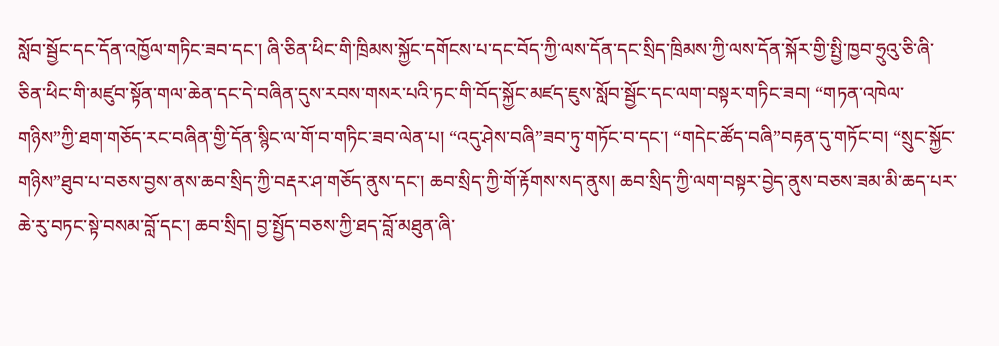སློབ་སྦྱོང་དང་དོན་འཁྱོལ་གཏིང་ཟབ་དང་། ཞི་ཅིན་ཕིང་གི་ཁྲིམས་སྐྱོང་དགོངས་པ་དང་བོད་ཀྱི་ལས་དོན་དང་སྲིད་ཁྲིམས་ཀྱི་ལས་དོན་སྐོར་གྱི་སྤྱི་ཁྱབ་ཧྲུའུ་ཅི་ཞི་ཅིན་ཕིང་གི་མཛུབ་སྟོན་གལ་ཆེན་དང་དེ་བཞིན་དུས་རབས་གསར་པའི་ཏང་གི་བོད་སྐྱོང་མཛད་ཇུས་སློབ་སྦྱོང་དང་ལག་བསྟར་གཏིང་ཟབ། “གཏན་འཁེལ་གཉིས”ཀྱི་ཐག་གཅོད་རང་བཞིན་གྱི་དོན་སྙིང་ལ་གོ་བ་གཏིང་ཟབ་ལེན་པ། “འདུ་ཤེས་བཞི”ཟབ་ཏུ་གཏོང་བ་དང་། “གདེང་ཚོད་བཞི”བརྟན་དུ་གཏོང་བ། “སྲུང་སྐྱོང་གཉིས”ཐུབ་པ་བཅས་བྱས་ནས་ཆབ་སྲིད་ཀྱི་བརྡར་ཤ་གཅོད་ནུས་དང་། ཆབ་སྲིད་ཀྱི་གོ་རྟོགས་སད་ནུས། ཆབ་སྲིད་ཀྱི་ལག་བསྟར་བྱེད་ནུས་བཅས་ཟམ་མི་ཆད་པར་ཆེ་རུ་བཏང་སྟེ་བསམ་བློ་དང་། ཆབ་སྲིད། བྱ་སྤྱོད་བཅས་ཀྱི་ཐད་བློ་མཐུན་ཞི་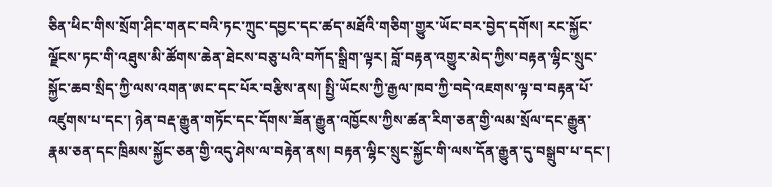ཅིན་ཕིང་གིས་སྲོག་ཤིང་གནང་བའི་ཏང་ཀྲུང་དབྱང་དང་ཚད་མཐོའི་གཅིག་གྱུར་ཡོང་བར་བྱེད་དགོས། རང་སྐྱོང་ལྗོངས་ཏང་གི་འཐུས་མི་ཚོགས་ཆེན་ཐེངས་བཅུ་པའི་བཀོད་སྒྲིག་ལྟར། བློ་བརྟན་འགྱུར་མེད་ཀྱིས་བརྟན་ལྷིང་སྲུང་སྐྱོང་ཆབ་སྲིད་ཀྱི་ལས་འགན་ཨང་དང་པོར་བརྩིས་ནས། སྤྱི་ཡོངས་ཀྱི་རྒྱལ་ཁབ་ཀྱི་བདེ་འཇགས་ལྟ་བ་བརྟན་པོ་འཛུགས་པ་དང་། ཉེན་བརྡ་རྒྱུན་གཏོང་དང་དོགས་ཟོན་རྒྱུན་འཁྱོངས་ཀྱིས་ཚན་རིག་ཅན་གྱི་ལམ་སྲོལ་དང་རྒྱུན་རྣམ་ཅན་དང་ཁྲིམས་སྐྱོང་ཅན་གྱི་འདུ་ཤེས་ལ་བརྟེན་ནས། བརྟན་ལྷིང་སྲུང་སྐྱོང་གི་ལས་དོན་རྒྱུན་དུ་བསྒྲུབ་པ་དང་།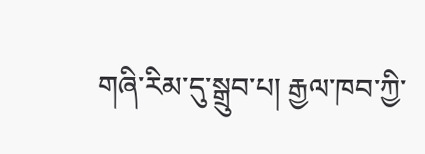གཞི་རིམ་དུ་སྒྲུབ་པ། རྒྱལ་ཁབ་ཀྱི་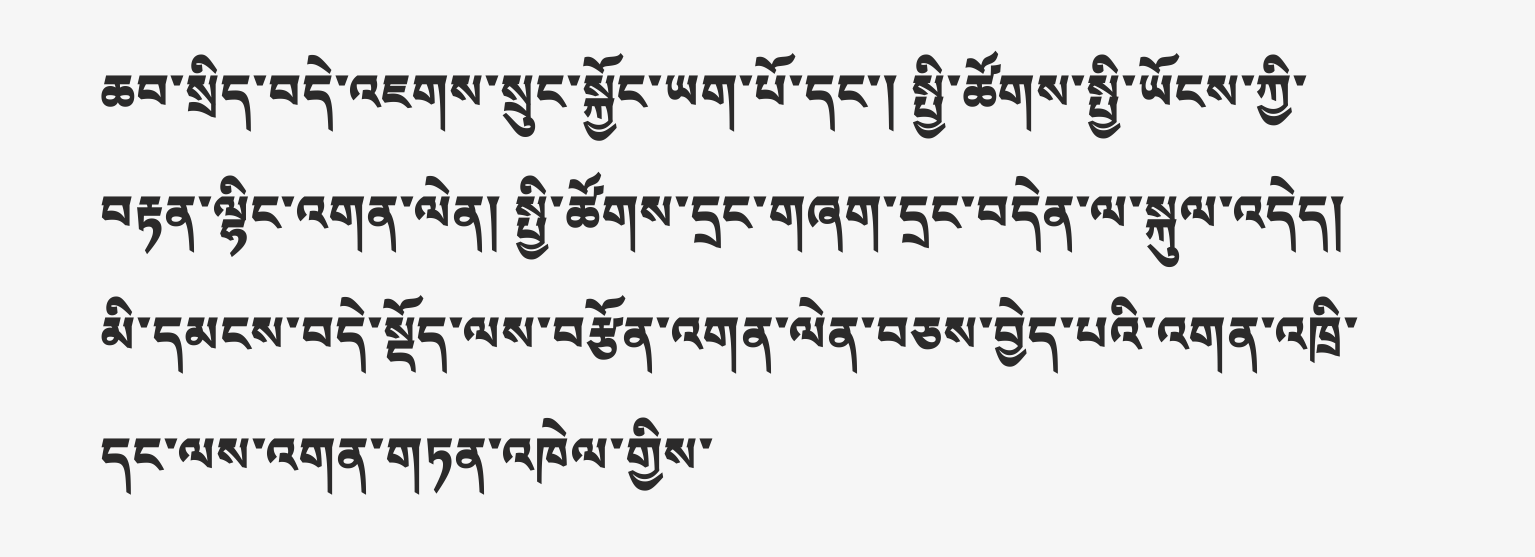ཆབ་སྲིད་བདེ་འཇགས་སྲུང་སྐྱོང་ཡག་པོ་དང་། སྤྱི་ཚོགས་སྤྱི་ཡོངས་ཀྱི་བརྟན་ལྷིང་འགན་ལེན། སྤྱི་ཚོགས་དྲང་གཞག་དྲང་བདེན་ལ་སྐུལ་འདེད། མི་དམངས་བདེ་སྡོད་ལས་བརྩོན་འགན་ལེན་བཅས་བྱེད་པའི་འགན་འཁྲི་དང་ལས་འགན་གཏན་འཁེལ་གྱིས་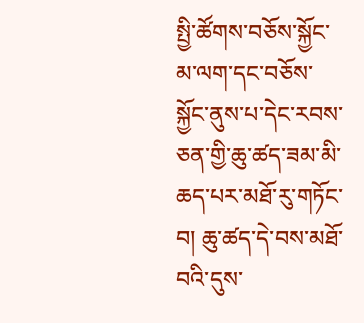སྤྱི་ཚོགས་བཅོས་སྐྱོང་མ་ལག་དང་བཅོས་སྐྱོང་ནུས་པ་དེང་རབས་ཅན་གྱི་ཆུ་ཚད་ཟམ་མི་ཆད་པར་མཐོ་རུ་གཏོང་བ། ཆུ་ཚད་དེ་བས་མཐོ་བའི་དུས་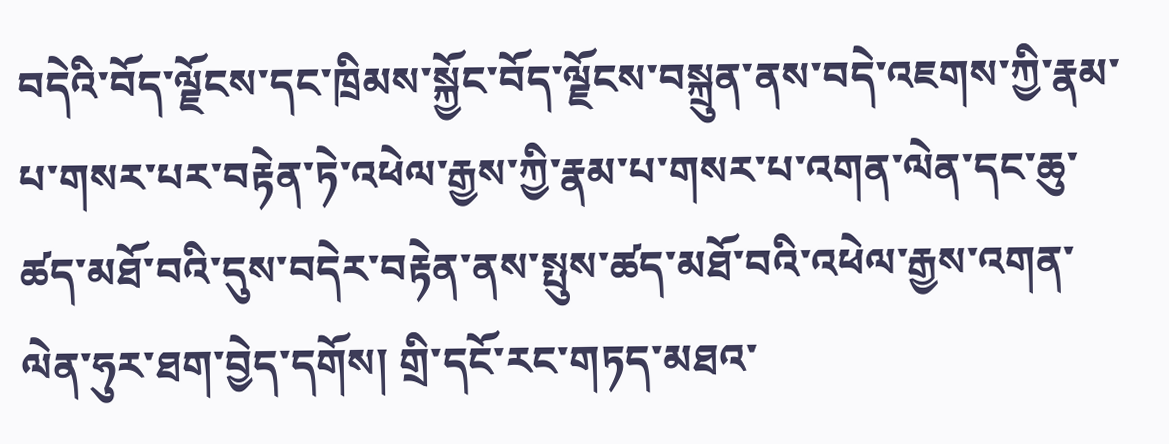བདེའི་བོད་ལྗོངས་དང་ཁྲིམས་སྐྱོང་བོད་ལྗོངས་བསྐྲུན་ནས་བདེ་འཇགས་ཀྱི་རྣམ་པ་གསར་པར་བརྟེན་ཏེ་འཕེལ་རྒྱས་ཀྱི་རྣམ་པ་གསར་པ་འགན་ལེན་དང་ཆུ་ཚད་མཐོ་བའི་དུས་བདེར་བརྟེན་ནས་སྤུས་ཚད་མཐོ་བའི་འཕེལ་རྒྱས་འགན་ལེན་ཧུར་ཐག་བྱེད་དགོས། གྲི་དངོ་རང་གཏད་མཐའ་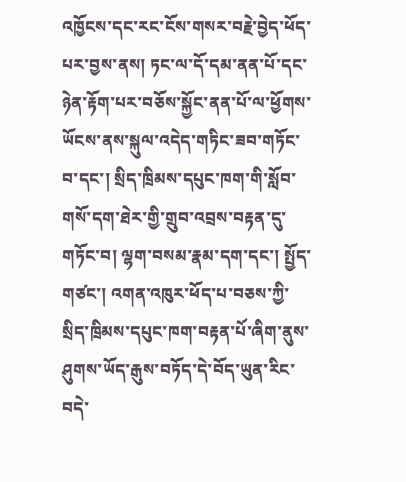འཁྱོངས་དང་རང་ངོས་གསར་བརྗེ་བྱེད་ཕོད་པར་བྱས་ནས། ཏང་ལ་དོ་དམ་ནན་པོ་དང་ཉེན་རྟོག་པར་བཅོས་སྐྱོང་ནན་པོ་ལ་ཕྱོགས་ཡོངས་ནས་སྐུལ་འདེད་གཏིང་ཟབ་གཏོང་བ་དང་། སྲིད་ཁྲིམས་དཔུང་ཁག་གི་སློབ་གསོ་དག་ཐེར་གྱི་གྲུབ་འབྲས་བརྟན་དུ་གཏོང་བ། ལྷག་བསམ་རྣམ་དག་དང་། སྤྱོད་གཙང་། འགན་འཁུར་ཕོད་པ་བཅས་ཀྱི་སྲིད་ཁྲིམས་དཔུང་ཁག་བརྟན་པོ་ཞིག་ནུས་ཤུགས་ཡོད་རྒུས་བཏོད་དེ་བོད་ཡུན་རིང་བདེ་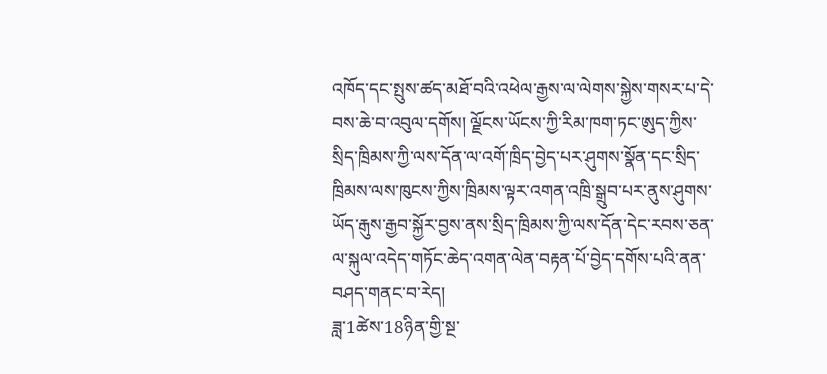འཁོད་དང་སྤུས་ཚད་མཐོ་བའི་འཕེལ་རྒྱས་ལ་ལེགས་སྐྱེས་གསར་པ་དེ་བས་ཆེ་བ་འབུལ་དགོས། ལྗོངས་ཡོངས་ཀྱི་རིམ་ཁག་ཏང་ཨུད་ཀྱིས་སྲིད་ཁྲིམས་ཀྱི་ལས་དོན་ལ་འགོ་ཁྲིད་བྱེད་པར་ཤུགས་སྣོན་དང་སྲིད་ཁྲིམས་ལས་ཁུངས་ཀྱིས་ཁྲིམས་ལྟར་འགན་འཁྲི་སྒྲུབ་པར་ནུས་ཤུགས་ཡོད་རྒུས་རྒྱབ་སྐྱོར་བྱས་ནས་སྲིད་ཁྲིམས་ཀྱི་ལས་དོན་དེང་རབས་ཅན་ལ་སྐུལ་འདེད་གཏོང་ཆེད་འགན་ལེན་བརྟན་པོ་བྱེད་དགོས་པའི་ནན་བཤད་གནང་བ་རེད།
ཟླ་1ཚེས་18ཉིན་གྱི་སྔ་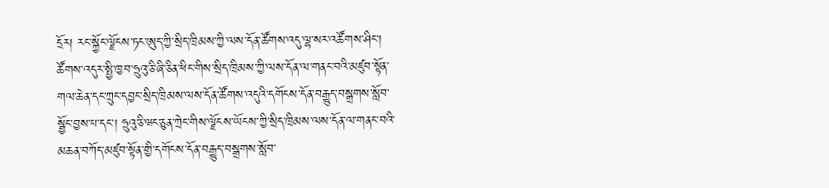དྲོར། རང་སྐྱོང་ལྗོངས་ཏང་ཨུད་ཀྱི་སྲིད་ཁྲིམས་ཀྱི་ལས་དོན་ཚོགས་འདུ་ལྷ་སར་འཚོགས་ཤིང་། ཚོགས་འདུར་སྤྱི་ཁྱབ་ཧྲུའུ་ཅི་ཞི་ཅིན་ཕིང་གིས་སྲིད་ཁྲིམས་ཀྱི་ལས་དོན་ལ་གནང་བའི་མཛུབ་སྟོན་གལ་ཆེན་དང་ཀྲུང་དབྱང་སྲིད་ཁྲིམས་ལས་དོན་ཚོགས་འདུའི་དགོངས་དོན་བརྒྱུད་བསྒྲགས་སློབ་སྦྱོང་བྱས་པ་དང་། ཧྲུའུ་ཅི་ཝང་ཅུན་ཀྲེང་གིས་ལྗོངས་ཡོངས་ཀྱི་སྲིད་ཁྲིམས་ལས་དོན་ལ་གནང་བའི་མཆན་བཀོད་མཛུབ་སྟོན་གྱི་དགོངས་དོན་བརྒྱུད་བསྒྲགས་སློབ་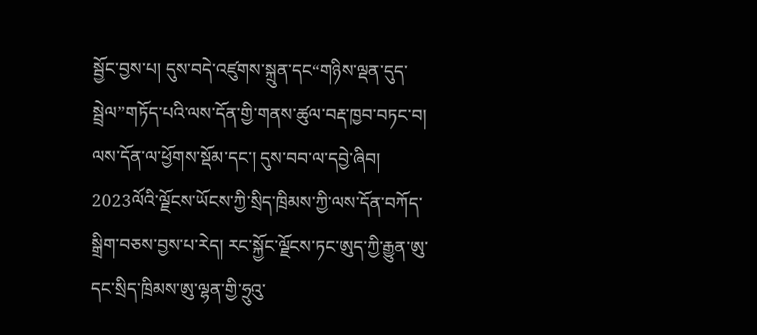སྦྱོང་བྱས་པ། དུས་བདེ་འཛུགས་སྐྲུན་དང“གཉིས་ལྡན་དུད་སྦྲེལ”གཏོད་པའི་ལས་དོན་གྱི་གནས་ཚུལ་བརྡ་ཁྱབ་བཏང་བ། ལས་དོན་ལ་ཕྱོགས་སྡོམ་དང་། དུས་བབ་ལ་དབྱེ་ཞིབ། 2023ལོའི་ལྗོངས་ཡོངས་ཀྱི་སྲིད་ཁྲིམས་ཀྱི་ལས་དོན་བཀོད་སྒྲིག་བཅས་བྱས་པ་རེད། རང་སྐྱོང་ལྗོངས་ཏང་ཨུད་ཀྱི་རྒྱུན་ཨུ་དང་སྲིད་ཁྲིམས་ཨུ་ལྷན་གྱི་ཧྲུའུ་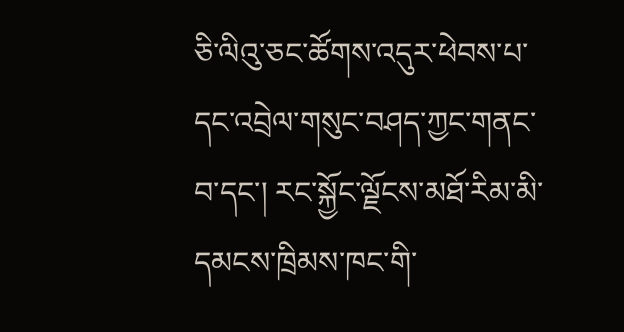ཅི་ལིའུ་ཅང་ཚོགས་འདུར་ཕེབས་པ་དང་འབྲེལ་གསུང་བཤད་ཀྱང་གནང་བ་དང་། རང་སྐྱོང་ལྗོངས་མཐོ་རིམ་མི་དམངས་ཁྲིམས་ཁང་གི་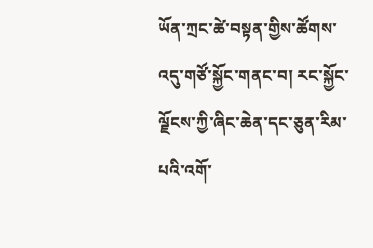ཡོན་ཀྲང་ཚེ་བསྟན་གྱིས་ཚོགས་འདུ་གཙོ་སྐྱོང་གནང་བ། རང་སྐྱོང་ལྗོངས་ཀྱི་ཞིང་ཆེན་དང་ཅུན་རིམ་པའི་འགོ་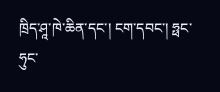ཁྲིད་ཤཱ་ཁེ་ཆིན་དང་། ངག་དབང་། ཧྥང་ཧུང་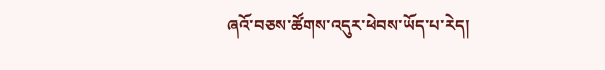ཞའོ་བཅས་ཚོགས་འདུར་ཕེབས་ཡོད་པ་རེད།